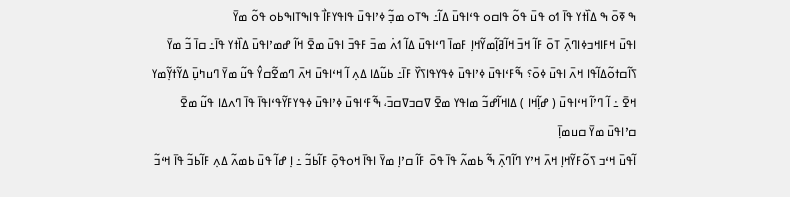ߒ ߧߋ߫ ߒ ߡߊ߰ߙߌ ߟߊ߫ ߗߋ ߟߎ߫ ߟߋ߬ ߟߊߛߋ ߟߵߊߟߎ߫ ߡߊ߬߸ ߒߠߋ ߘߏ߲߬ ߦߴߊߟߎ߫ ߟߊߟߌߓߊ߯ ߟߊߒߠߊߒߕߋ ߟߋ߬ ߘߌ߫
ߊߟߎ߫ ߞߓߊߞߏߦߊߣߍ߲߫ ߠߋ߫ ߓߊ߬ ߞߏ߫ ߞߊ߬ߥߊ߲߬ߘߌ߬ߞߊ߲ ߓߘߊ߫ ߣߵߊߟߎ߫ ߡߊ߬ ߗߍ߭ ߘߏ߫ ߓߟߏ߫ ߊߟߎ߫ ߘߐ߫ ߞߊ߬ ߝߘߴߊߟߎ߫ ߡߊ߰ߙߌ ߟߊ߫߸ ߛߊ߫ ߏ߬ ߘߌ߫ ߖߊ߬ߛߙߋ߬ߡߊ߬ߟߊ ߞߍ߫ ߊߟߎ߫ ߦߋ߫؟ ߒ߬ߓߵߊߟߎ߫ ߦߴߊߟߎ߫ ߦߟߌߟߊߖߌ߰ ߓߊ߫߸ ߕߎ߬ߡߊ ߡߍ߲ ߊ߬ ߞߵߊߟߎ߫ ߞߍ߫ ߣߘߐ߬ߛߌ߮ ߟߎ߬ ߘߌ߫ ߣߎߤߎ߲߫ ߡߌ߬ߙߌ߲߬ߘߌ ߞߐ߫ ߸ ߊ߬ ߣߴߊ߬ ߞߵߊߟߎ߫ ( ߝߊ߲߬ߞߊ ) ߡߊߞߊ߬ߝߏ߬ ߘߊߟߌ ߘߐ߫ ߜߛߏߜߛߏ߫، ߒ߬ߓߵߊߟߎ߫ ߦߴߊߟߎ߫ ߦߟߌߓߌ߬ߟߵߊߟߊ߫ ߟߊ߫ ߣߍߡߊ ߟߎ߬ ߘߐ߫ ߛߴߊߟߎ߫ ߘߌ߫ ߛߎߘߊ߲߫
ߊ߬ߟߎ߫ ߞߵߏ ߖߋ߬ߓߌ߬ߞߊ߲ ߞߍ߫ ߞߴߌ ߣߊ߬ߣߍ߲߫ ߒ߬ ߕߘߍ߬ ߟߊ߫ ߟߋ߫ ߓߊ߬ ߛߴߊ߲ ߘߌ߫ ߊߟߊ߫ ߞߋߟߋ߲߫ ߓߊ߬ߕߏ߬ ߸ ߊ߲ ߝߊ߬ ߟߎ߫ ߕߘߍ߬ ߡߍ߲ ߓߊ߬ߕߏ߬ ߟߊ߫ ߞߵߏ߬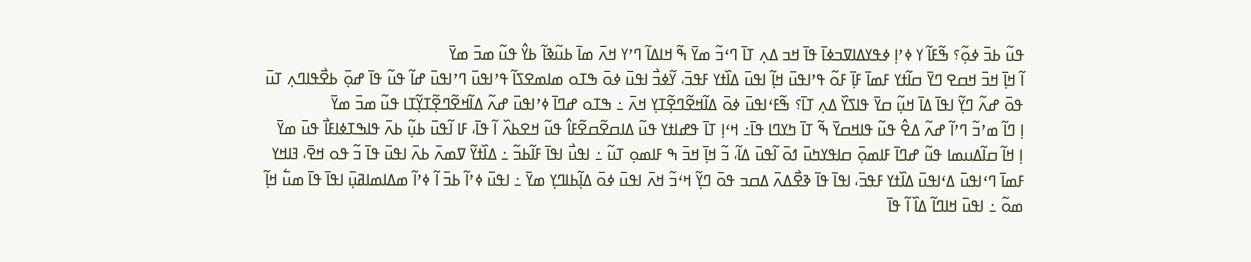ߟߎ߬ ߕߏ߫ ߦߋ߲߬؟ ߒ߬ߓߊ߬ ߌ ߦߴߊ߲ ߦߟߌߡߊߜߏߦߊ߫ ߟߊ߫ ߞߏ ߡߍ߲ ߠߊ߫ ߣߵߏ߬ ߘߌ߫ ߒ߬ ߞߊߡߊ߬ ߣߴߌ ߞߍ߫ ߘߊ߫ ߕߎ߬ߢߊ߬ ߕߌ߮ ߟߎ߬ ߘߏ߫ ߘߌ߫
ߊ߬ ߞߊ߲߫ ߞߏ߫ ߞߛߐ ߣߌ߫ ߛߊ߬ߙߌ ߓߘߊ߫ ߓߊ߲߫ ߓߋ߬ ߟߴߊߟߎ߫ ߞߊ߲߬ ߊߟߎ߫ ߡߊ߰ߙߌ ߓߟߏ߫، ߌ߬ߦߏ߯ ߊߟߎ߫ ߦߋ߫ ߒߠߋ ߘߊߘߐߖߊ߬ ߟߴߊߟߎ߫ ߣߴߊߟߎ߫ ߝߊ߬ ߟߎ߬ ߟߊ߫ ߝߋ߲߫ ߕߐ߯ߟߊߣߍ߲ ߠߎ߫ ߟߋ߫ ߝߍ߬ ߣߌ߲߬ ߊߟߊ߫ ߡߊ߫ ߞߎ߲߬ ߛߌ߫ ߟߊߖߌ߰ ߡߍ߲ ߠߊ߫؟ ߒ߬ߓߵߊߟߎ߫ ߦߋ߫ ߡߊ߬ߞߐ߬ߣߐ߲߬ߠߌ߲ ߞߍ߫ ߸ ߒߠߋ ߝߣߊ߫ ߦߴߊߟߎ߫ ߝߍ߬ ߡߊ߬ߞߐ߬ߣߐ߲߬ߠߌ߲߬ߠߊ ߟߎ߬ ߘߏ߫ ߘߌ߫
ߊ߲ ߣߊ߬ ߘߴߏ߬ ߣߴߊ߬ ߝߍ߬ ߡߐ߮ ߟߎ߬ ߟߊߞߛߌ߫ ߒ߬ ߠߊ߫ ߤߌߣߊ ߟߊ߫߸ ߞߵߊ߲ ߠߊ߫ ߟߝߊߙߌ ߟߎ߬ ߡߊߛߐ߬ߛߐ߬ߓߊ߮ ߟߎ߬ ߞߐߕߍ߰ ߊ߬ ߟߊ߫، ߓߊ ߊ߬ߟߎ߫ ߕߎ߲߬ ߕߍ߫ ߟߊߒߠߦߊߓߊ߯ ߟߎ߫ ߘߌ߫
ߊ߲ ߞߊ߬ ߛߊ߬ߡߎߘߊ ߟߎ߬ ߝߣߊ߫ ߓߊߘߋ߲߫ ߛߊߟߌߤߎ߫ ߗߋ߫ ߊ߬ߟߎ߫ ߡߊ߬، ߏ߬ ߞߊ߲߫ ߞߏ߫ ߒ ߓߊߘߋ߲ ߠߎ߬ ߸ ߊߟߎ߯ ߊߟߊ߫ ߓߊ߬ߕߏ߬ ߸ ߡߊ߰ߙߌ߬ ߜߘߍ߫ ߕߍ߫ ߊߟߎ߫ ߟߊ߫ ߏ߬ ߟߋ ߞߐ߫، ߔߊߞߌ ߓߘߊ߫ ߣߵߊߟߎ߫ ߡߵߊߟߎ߫ ߡߊ߰ߙߌ ߓߟߏ߫، ߊߟߊ߫ ߟߊ߫ ߢߐ߯ߡߍ߫ ߡߛߏ ߟߋ߫ ߣߌ߲߬ ߞߵߏ߬ ߞߍ߫ ߊߟߎ߫ ߦߋ߫ ߡߊ߲߬ߕߊߣߌ߲ ߘߌ߫ ߸ ߊߟߎ߫ ߦߴߊ߬ ߕߏ߫ ߊ߬ ߦߴߊ߬ ߘߡߊߘߊߥߎ߲߫ ߊߟߊ߫ ߟߊ߫ ߘߎ߱ ߞߊ߲߬ ߘߋ߬ ߸ ߊߟߎ߫ ߞߊߣߊ߬ ߡߊ߰ ߊ߬ ߟߊ߫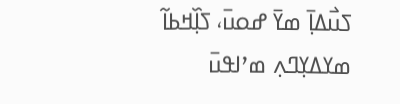ߖߎ߯ߡߊ߲߫ ߘߌ߫ ߝߋߎ߫، ߖߊ߲߰ߞߕߊ߬ ߘߌߡߌ߲ߣߍ߲ ߘߴߊߟߎ߫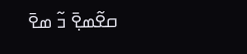ߛߐ߬ߘߐ߲߫ ߏ߬ ߘߐ߫